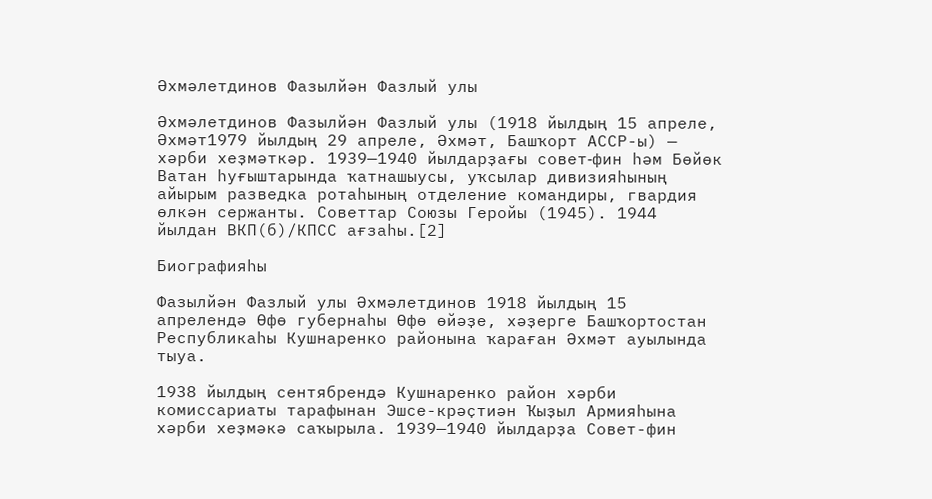Әхмәлетдинов Фазылйән Фазлый улы

Әхмәлетдинов Фазылйән Фазлый улы (1918 йылдың 15 апреле, Әхмәт1979 йылдың 29 апреле, Әхмәт, Башҡорт АССР-ы) — хәрби хеҙмәткәр. 1939—1940 йылдарҙағы совет‑фин һәм Бөйөк Ватан һуғыштарында ҡатнашыусы, уҡсылар дивизияһының айырым разведка ротаһының отделение командиры, гвардия өлкән сержанты. Советтар Союзы Геройы (1945). 1944 йылдан ВКП(б)/КПСС ағзаһы.[2]

Биографияһы

Фазылйән Фазлый улы Әхмәлетдинов 1918 йылдың 15 апрелендә Өфө губернаһы Өфө өйәҙе, хәҙерге Башҡортостан Республикаһы Кушнаренко районына ҡараған Әхмәт ауылында тыуа.

1938 йылдың сентябрендә Кушнаренко район хәрби комиссариаты тарафынан Эшсе-крәҫтиән Ҡыҙыл Армияһына хәрби хеҙмәкә саҡырыла. 1939—1940 йылдарҙа Совет-фин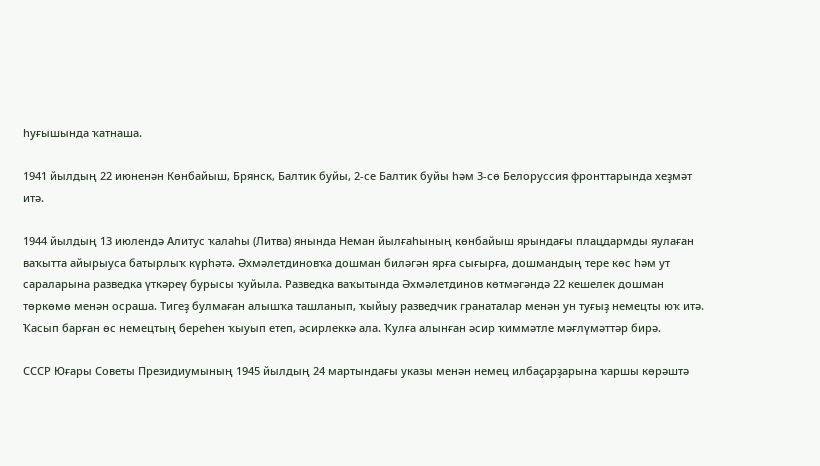һуғышында ҡатнаша.

1941 йылдың 22 июненән Көнбайыш, Брянск, Балтик буйы, 2‑се Балтик буйы һәм 3‑сө Белоруссия фронттарында хеҙмәт итә.

1944 йылдың 13 июлендә Алитус ҡалаһы (Литва) янында Неман йылғаһының көнбайыш ярындағы плацдармды яулаған ваҡытта айырыуса батырлыҡ күрһәтә. Әхмәлетдиновҡа дошман биләгән ярға сығырға, дошмандың тере көс һәм ут сараларына разведка үткәреү бурысы ҡуйыла. Разведка ваҡытында Әхмәлетдинов көтмәгәндә 22 кешелек дошман төркөмө менән осраша. Тигеҙ булмаған алышҡа ташланып, ҡыйыу разведчик гранаталар менән ун туғыҙ немецты юҡ итә. Ҡасып барған өс немецтың береһен ҡыуып етеп, әсирлеккә ала. Ҡулға алынған әсир ҡиммәтле мәғлүмәттәр бирә.

СССР Юғары Советы Президиумының 1945 йылдың 24 мартындағы указы менән немец илбаҫарҙарына ҡаршы көрәштә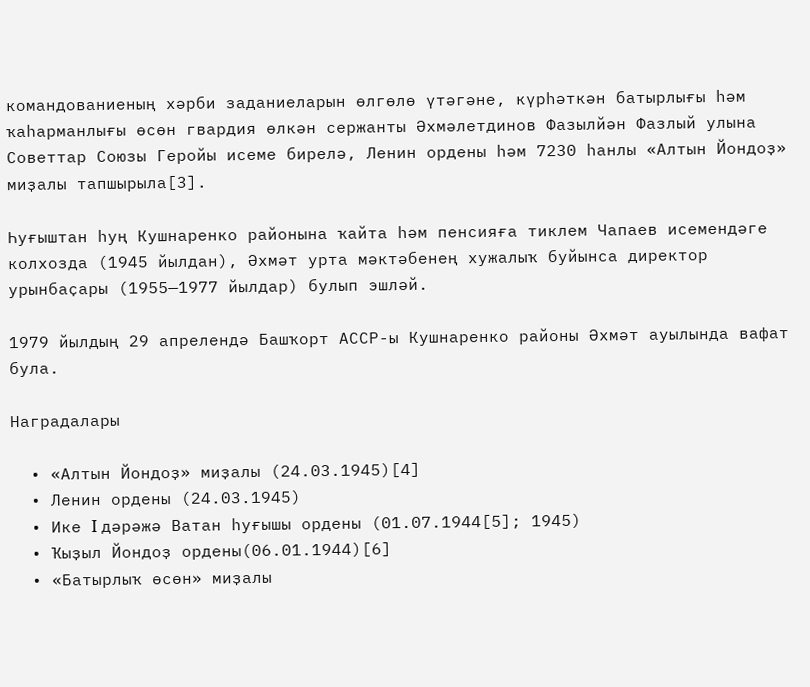командованиеның хәрби заданиеларын өлгөлө үтәгәне, күрһәткән батырлығы һәм ҡаһарманлығы өсөн гвардия өлкән сержанты Әхмәлетдинов Фазылйән Фазлый улына Советтар Союзы Геройы исеме бирелә, Ленин ордены һәм 7230 һанлы «Алтын Йондоҙ» миҙалы тапшырыла[3].

Һуғыштан һуң Кушнаренко районына ҡайта һәм пенсияға тиклем Чапаев исемендәге колхозда (1945 йылдан), Әхмәт урта мәктәбенең хужалыҡ буйынса директор урынбаҫары (1955—1977 йылдар) булып эшләй.

1979 йылдың 29 апрелендә Башҡорт АССР-ы Кушнаренко районы Әхмәт ауылында вафат була.

Наградалары

  • «Алтын Йондоҙ» миҙалы (24.03.1945)[4]
  • Ленин ордены (24.03.1945)
  • Ике I дәрәжә Ватан һуғышы ордены (01.07.1944[5]; 1945)
  • Ҡыҙыл Йондоҙ ордены(06.01.1944)[6]
  • «Батырлыҡ өсөн» миҙалы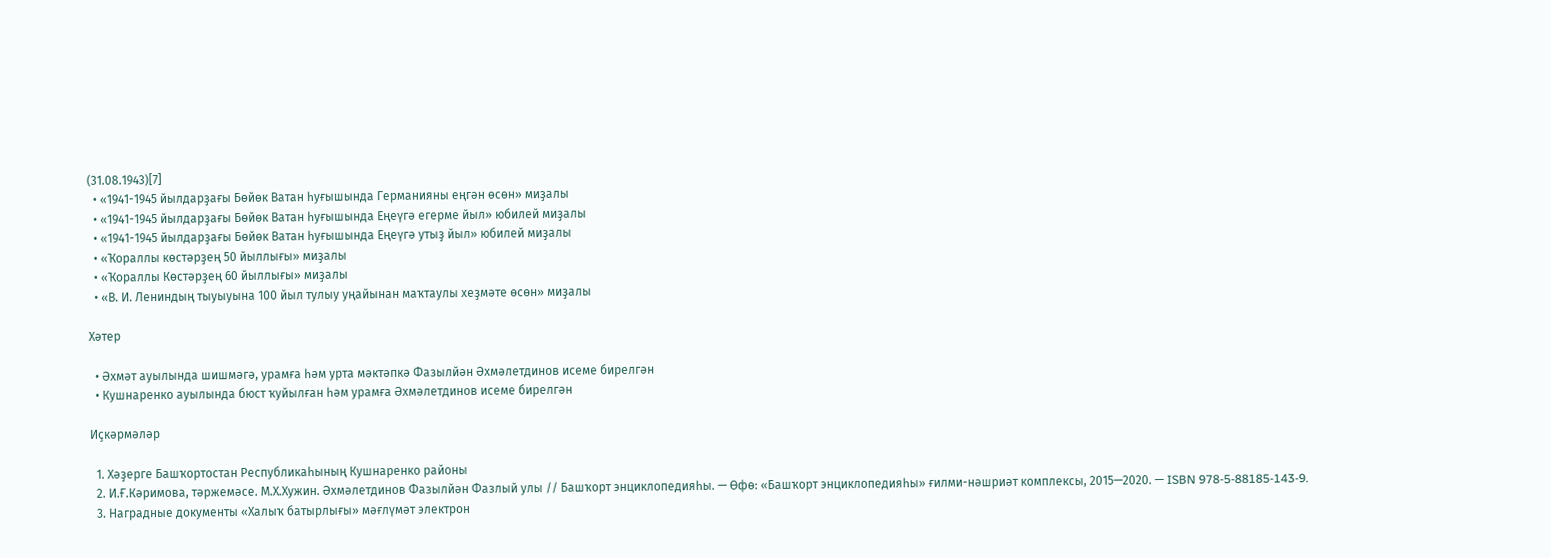(31.08.1943)[7]
  • «1941-1945 йылдарҙағы Бөйөк Ватан һуғышында Германияны еңгән өсөн» миҙалы
  • «1941-1945 йылдарҙағы Бөйөк Ватан һуғышында Еңеүгә егерме йыл» юбилей миҙалы
  • «1941-1945 йылдарҙағы Бөйөк Ватан һуғышында Еңеүгә утыҙ йыл» юбилей миҙалы
  • «Ҡораллы көстәрҙең 50 йыллығы» миҙалы
  • «Ҡораллы Көстәрҙең 60 йыллығы» миҙалы
  • «В. И. Лениндың тыуыуына 100 йыл тулыу уңайынан маҡтаулы хеҙмәте өсөн» миҙалы

Хәтер

  • Әхмәт ауылында шишмәгә, урамға һәм урта мәктәпкә Фазылйән Әхмәлетдинов исеме бирелгән
  • Кушнаренко ауылында бюст ҡуйылған һәм урамға Әхмәлетдинов исеме бирелгән

Иҫкәрмәләр

  1. Хәҙерге Башҡортостан Республикаһының Кушнаренко районы
  2. И.Ғ.Кәримова, тәржемәсе. М.Х.Хужин. Әхмәлетдинов Фазылйән Фазлый улы // Башҡорт энциклопедияһы. — Өфө: «Башҡорт энциклопедияһы» ғилми-нәшриәт комплексы, 2015—2020. — ISBN 978-5-88185-143-9.
  3. Наградные документы «Халыҡ батырлығы» мәғлүмәт электрон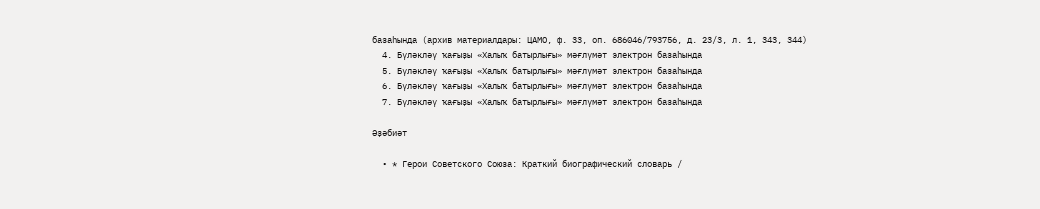базаһында (архив материалдары: ЦАМО, ф. 33, оп. 686046/793756, д. 23/3, л. 1, 343, 344)
  4. Бүләкләү ҡағыҙы «Халыҡ батырлығы» мәғлүмәт электрон базаһында
  5. Бүләкләү ҡағыҙы «Халыҡ батырлығы» мәғлүмәт электрон базаһында
  6. Бүләкләү ҡағыҙы «Халыҡ батырлығы» мәғлүмәт электрон базаһында
  7. Бүләкләү ҡағыҙы «Халыҡ батырлығы» мәғлүмәт электрон базаһында

Әҙәбиәт

  • * Герои Советского Союза: Краткий биографический словарь /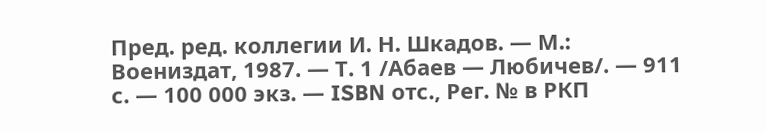Пред. ред. коллегии И. Н. Шкадов. — М.: Воениздат, 1987. — Т. 1 /Абаев — Любичев/. — 911 с. — 100 000 экз. — ISBN отс., Рег. № в РКП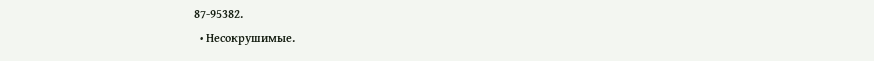87-95382.
  • Несокрушимые.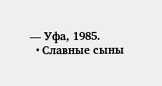— Уфа, 1985.
  • Славные сыны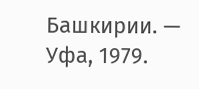Башкирии. — Уфа, 1979.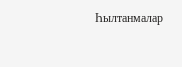Һылтанмалар